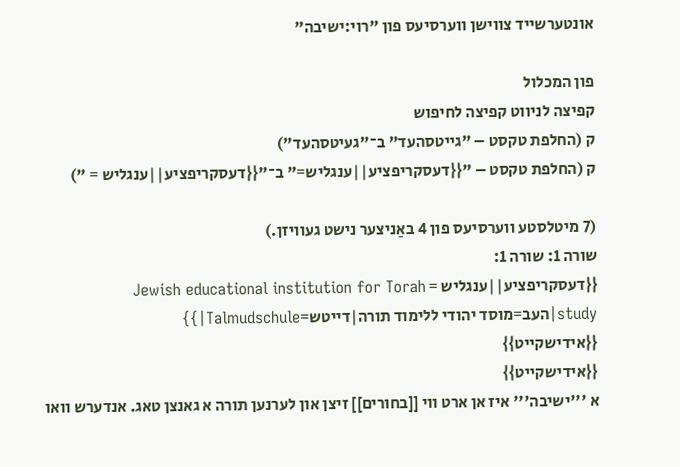אונטערשייד צווישן ווערסיעס פון "רוי:ישיבה"

פון המכלול
קפיצה לניווט קפיצה לחיפוש
ק (החלפת טקסט – "גייטסהעד" ב־"געיטסהעד")
ק (החלפת טקסט – "{{דעסקריפציע||ענגליש=" ב־"{{דעסקריפציע||ענגליש = ")

(7 מיטלסטע ווערסיעס פון 4 באַניצער נישט געוויזן.)
שורה 1: שורה 1:
{{דעסקריפציע||ענגליש = Jewish educational institution for Torah study|העב=מוסד יהודי ללימוד תורה|דייטש=Talmudschule|}}
{{אידישקייט}}
{{אידישקייט}}
א '''ישיבה''' איז אן ארט ווי [[בחורים]] זיצן און לערנען תורה א גאנצן טאג. אנדערש וואו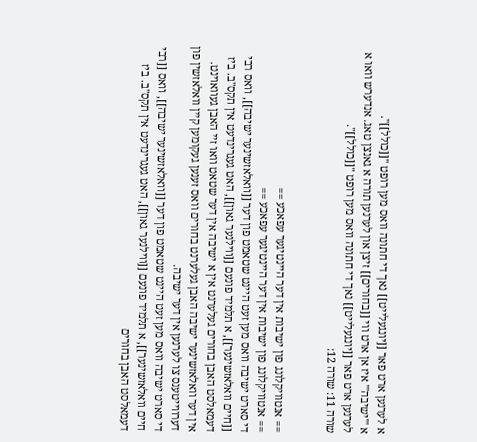א לערנען ארט פאר [[יונגעלייט]] נאך די חתונה וואס מען רופט "[[כולל]]".
א '''ישיבה''' איז אן ארט ווי [[בחורים]] זיצן און לערנען תורה א גאנצן טאג. אנדערש וואו א לערנען ארט פאר [[יונגעלייט]] נאך די חתונה וואס מען רופט "[[כולל]]".
שורה 11: שורה 12:


== אנטוויקלונג פון ישיבות אין דער היינטיגער עפאכע ==
== אנטוויקלונג פון ישיבות אין דער היינטיגער עפאכע ==
די סארט ישיבה וואס מען זעט היינט שטאמט פון דער [[וואלאזשינער ישיבה]], וואס רבי [[חיים וואלאזשינער]], א תלמיד פונעם [[ווילנער גאון]], האט געגרינדעט אין תקס"ב. ביז דעמאלסט האבן בחורים געלערנט אין א ישיבה אין דער שטאט וואו זיי האבן געוואוינט. אין דער וואלאזשינער ישיבה האבן געלערנט בחורים וואס זענען געקומען קיין וואלאזשין פון דערווייטענס צו לערנען אין דער ישיבה.
די סארט ישיבה וואס מען זעט היינט שטאמט פון דער [[וואלאזשינער ישיבה]], וואס [[רבי חיים וואלאזשינער]], א תלמיד פונעם [[ווילנער גאון]], האט געגרינדעט אין תקס"ב. ביז דעמאלסט האבן בחורים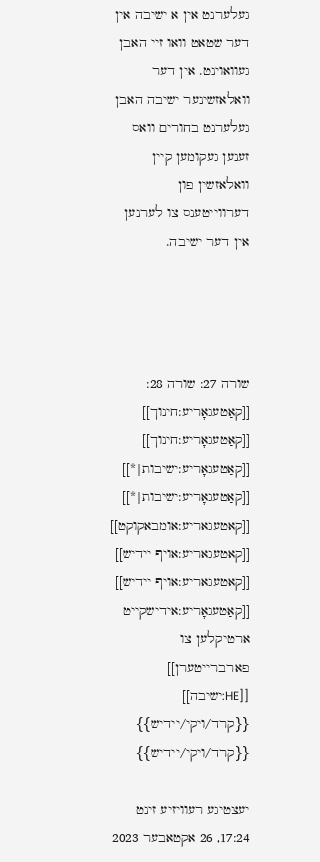געלערנט אין א ישיבה אין דער שטאט וואו זיי האבן געוואוינט. אין דער וואלאזשינער ישיבה האבן געלערנט בחורים וואס זענען געקומען קיין וואלאזשין פון דערווייטענס צו לערנען אין דער ישיבה.




שורה 27: שורה 28:
[[קאַטעגאָריע:חינוך]]
[[קאַטעגאָריע:חינוך]]
[[קאַטעגאָריע:ישיבות|*]]
[[קאַטעגאָריע:ישיבות|*]]
[[קאטעגאריע:אומבאקוקט]]
[[קאטעגאריע:אויף יידיש]]
[[קאטעגאריע:אויף יידיש]]
[[קאַטעגאָריע:אידישקייט ארטיקלען צו פארברייטערן]]
[[HE:ישיבה]]
{{קרד/ויקי/יידיש}}
{{קרד/ויקי/יידיש}}

יעצטיגע רעוויזיע זינט 17:24, 26 אקטאבער 2023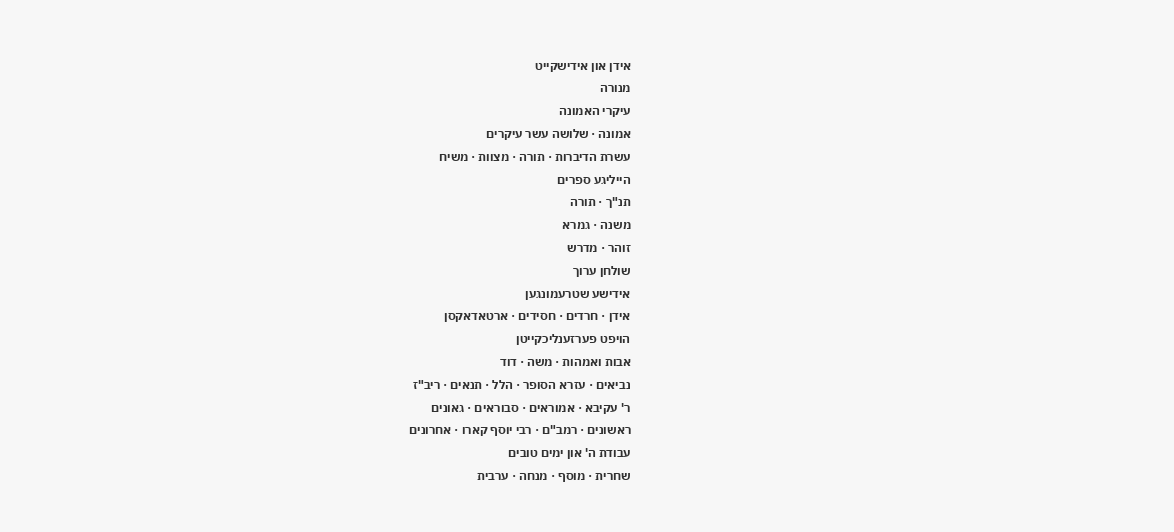אידן און אידישקייט
מנורה
עיקרי האמונה
אמונה · שלושה עשר עיקרים
עשרת הדיברות · תורה · מצוות · משיח
הייליגע ספרים
תנ"ך · תורה
משנה · גמרא
זוהר · מדרש
שולחן ערוך
אידישע שטרעמונגען
אידן · חרדים · חסידים · ארטאדאקסן
הויפט פערזענליכקייטן
אבות ואמהות · משה · דוד
נביאים · עזרא הסופר · הלל · תנאים · ריב"ז
ר' עקיבא · אמוראים · סבוראים · גאונים
ראשונים · רמב"ם · רבי יוסף קארו · אחרונים
עבודת ה' און ימים טובים
שחרית · מוסף · מנחה · ערבית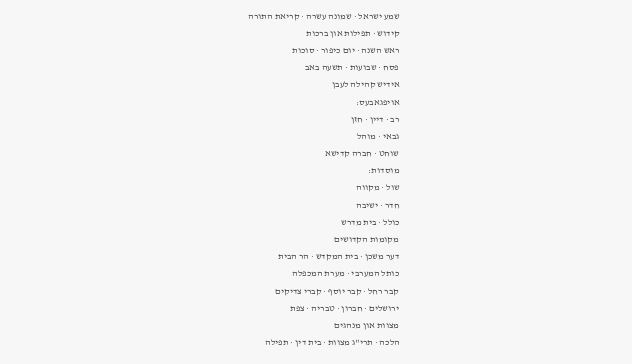שמע ישראל · שמונה עשרה · קריאת התורה
קידוש · תפילות און ברכות
ראש השנה · יום כיפור · סוכות
פסח · שבועות · תשעה באב
אידיש קהילה לעבן
אויפגאבעס:
רב · דיין · חזן
גבאי · מוהל
שוחט · חברה קדישא
מוסדות:
שול · מקווה
חדר · ישיבה
כולל · בית מדרש
מקומות הקדושים
דער משכן · בית המקדש · הר הבית
כותל המערבי · מערת המכפלה
קבר רחל · קבר יוסף · קברי צדיקים
ירושלים · חברון · טבריה · צפת
מצוות און מנהגים
הלכה · תרי"ג מצוות · בית דין · תפילה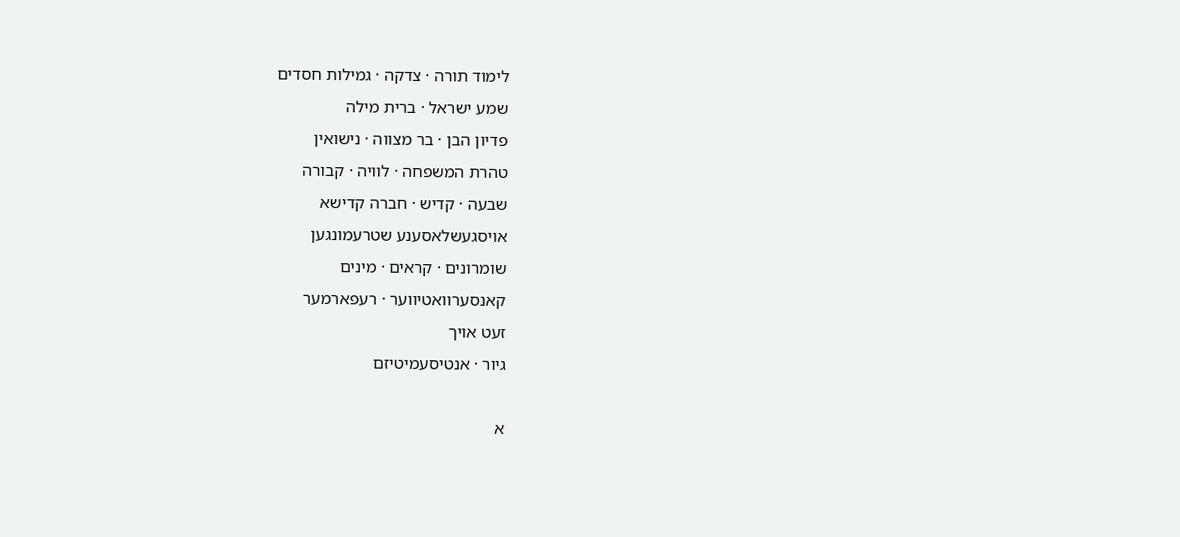לימוד תורה · צדקה · גמילות חסדים
שמע ישראל · ברית מילה
פדיון הבן · בר מצווה · נישואין
טהרת המשפחה · לוויה · קבורה
שבעה · קדיש · חברה קדישא
אויסגעשלאסענע שטרעמונגען
שומרונים · קראים · מינים
קאנסערוואטיווער · רעפארמער
זעט אויך
גיור · אנטיסעמיטיזם

א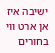ישיבה איז אן ארט ווי בחורים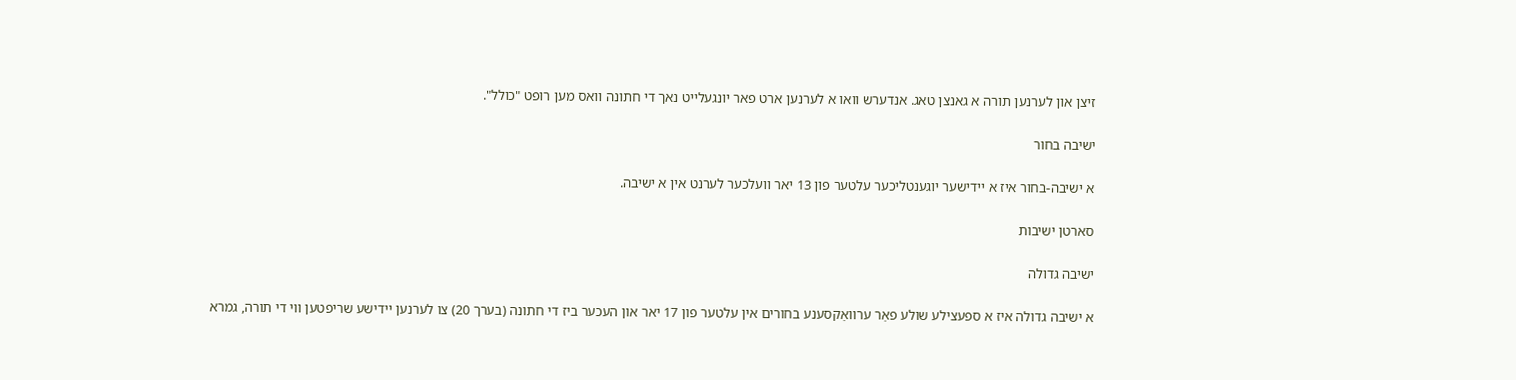זיצן און לערנען תורה א גאנצן טאג. אנדערש וואו א לערנען ארט פאר יונגעלייט נאך די חתונה וואס מען רופט "כולל".

ישיבה בחור

א ישיבה-בחור איז א יידישער יוגענטליכער עלטער פון 13 יאר וועלכער לערנט אין א ישיבה.

סארטן ישיבות

ישיבה גדולה

א ישיבה גדולה איז א ספעצילע שולע פאַר ערוואַקסענע בחורים אין עלטער פון 17 יאר און העכער ביז די חתונה (בערך 20) צו לערנען יידישע שריפטען ווי די תורה, גמרא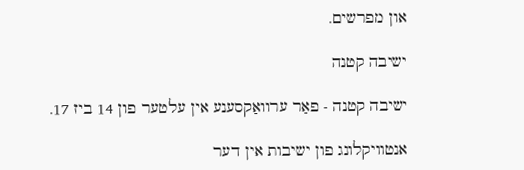און מפרשים.

ישיבה קטנה

ישיבה קטנה - פאַר ערוואַקסענע אין עלטער פון 14 ביז 17.

אנטוויקלונג פון ישיבות אין דער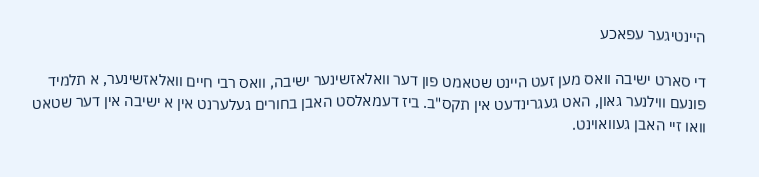היינטיגער עפאכע

די סארט ישיבה וואס מען זעט היינט שטאמט פון דער וואלאזשינער ישיבה, וואס רבי חיים וואלאזשינער, א תלמיד פונעם ווילנער גאון, האט געגרינדעט אין תקס"ב. ביז דעמאלסט האבן בחורים געלערנט אין א ישיבה אין דער שטאט וואו זיי האבן געוואוינט.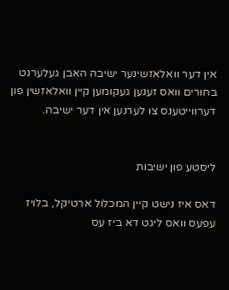אין דער וואלאזשינער ישיבה האבן געלערנט בחורים וואס זענען געקומען קיין וואלאזשין פון דערווייטענס צו לערנען אין דער ישיבה.


ליסטע פון ישיבות

דאס איז נישט קיין המכלול ארטיקל, בלויז עפעס וואס ליגט דא ביז עס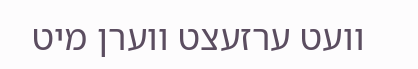וועט ערזעצט ווערן מיט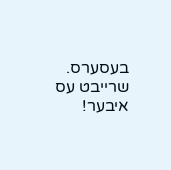בעסערס. שרייבט עס איבער!